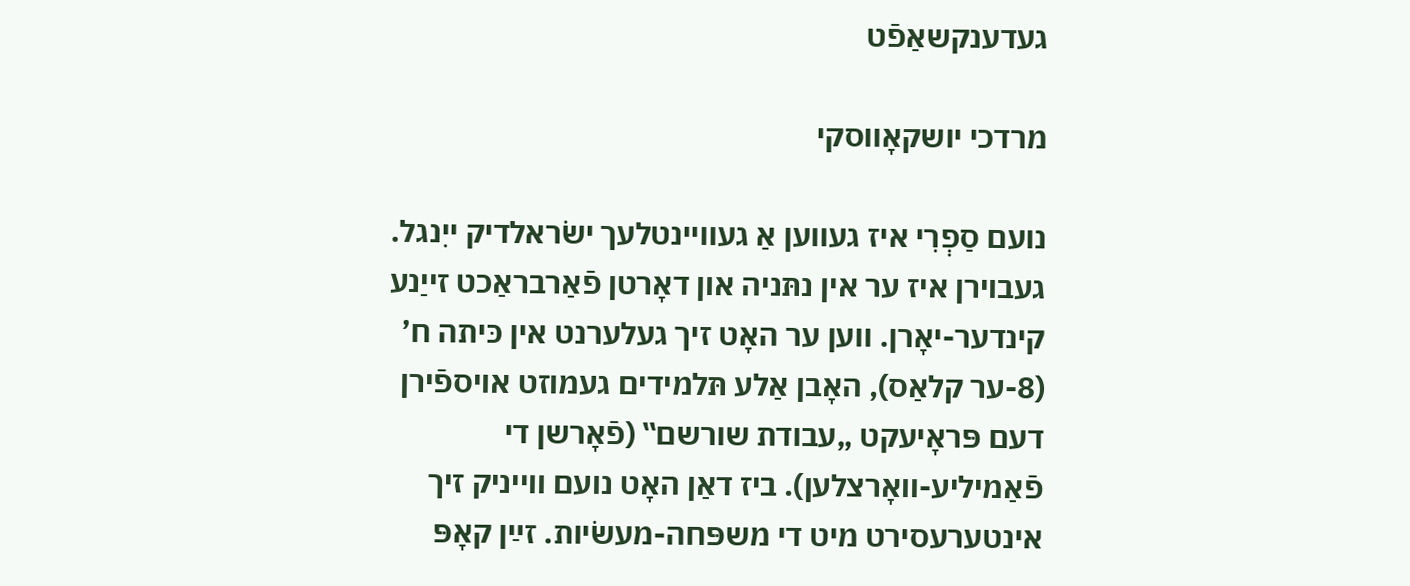געדענקשאַפֿט

מרדכי יושקאָווסקי

נועם סַפְרִי איז געווען אַ געוויינטלעך ישׂראלדיק ייִנגל. געבוירן איז ער אין נתּניה און דאָרטן פֿאַרבראַכט זייַנע קינדער-יאָרן. ווען ער האָט זיך געלערנט אין כּיתה ח’ (8-ער קלאַס), האָבן אַלע תּלמידים געמוזט אויספֿירן דעם פּראָיעקט „עבודת שורשם‟ (פֿאָרשן די פֿאַמיליע-וואָרצלען). ביז דאַן האָט נועם ווייניק זיך אינטערעסירט מיט די משפּחה-מעשׂיות. זײַן קאָפּ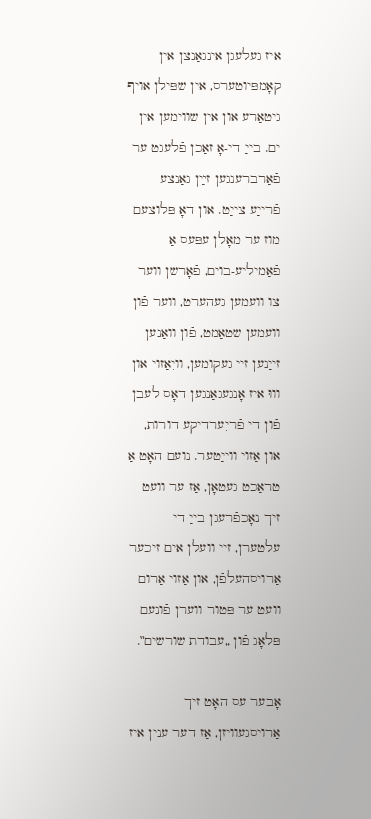איז געלעגן אינגאַנצן אין קאָמפּיוטערס, אין שפּילן אויף גיטאַרע און אין שווימען אין ים. בייַ די-אָ זאַכן פֿלעגט ער פֿאַרברענגען זײַן גאַנצע פֿרייַע צייַט. און דאָ פּלוצעם מוז ער מאָלן עפּעס אַ פֿאַמיליע-בוים, פֿאָרשן ווער צו וועמען געהערט, ווער פֿון וועמען שטאַמט, פֿון וואַנען זייַנען זיי געקומען, וויִאַזוי און וווּ איז אָנגעגאַנגען דאָס לעבן פֿון די פֿריִערדיקע דורות, און אַזוי ווייַטער. נועם האָט אַ טראַכט געטאָן, אַז ער וועט זיך נאָכפֿרעגן בייַ די עלטערן, זיי וועלן אים זיכער אַרויסהעלפֿן, און אַזוי אַרום וועט ער פּטור ווערן פֿונעם פּלאָג פֿון „עבודת שורשים‟.

אָבער עס האָט זיך אַרויסגעוויזן, אַז דער ענין איז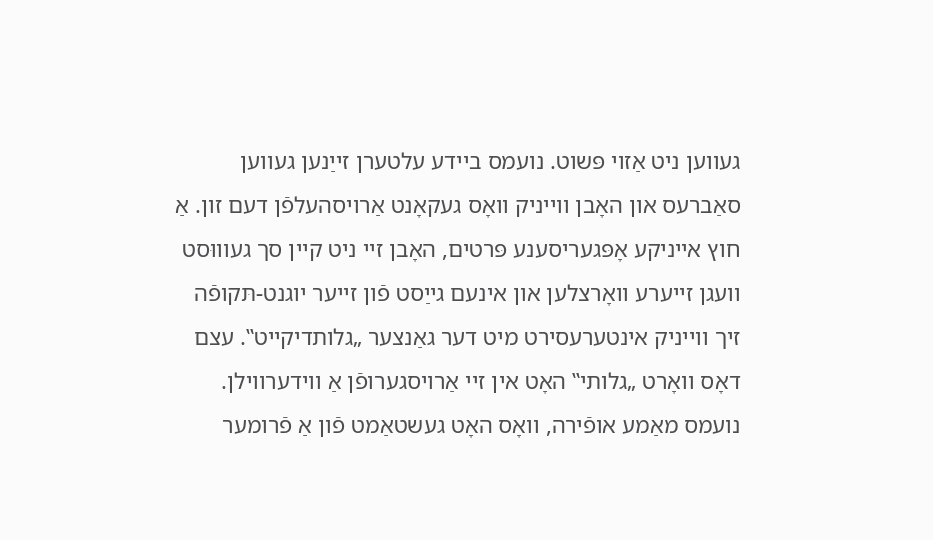געווען ניט אַזוי פּשוט. נועמס ביידע עלטערן זייַנען געווען סאַברעס און האָבן ווייניק וואָס געקאָנט אַרויסהעלפֿן דעם זון. אַ חוץ אייניקע אָפּגעריסענע פּרטים, האָבן זיי ניט קיין סך געוווּסט וועגן זייערע וואָרצלען און אינעם גייַסט פֿון זייער יוגנט-תּקופֿה זיך ווייניק אינטערעסירט מיט דער גאַנצער „גלותדיקייט‟. עצם דאָס וואָרט „גלותי‟ האָט אין זיי אַרויסגערופֿן אַ ווידערווילן. נועמס מאַמע אופֿירה, וואָס האָט געשטאַמט פֿון אַ פֿרומער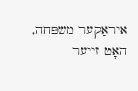איראַקער משפּחה, האָט זייער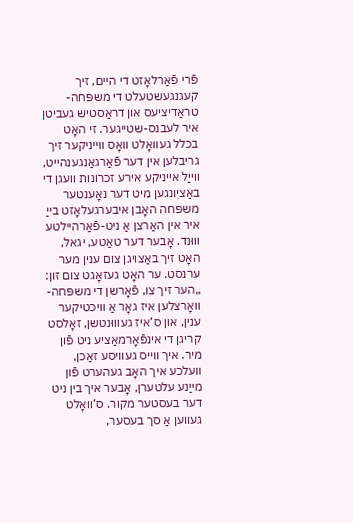פֿרי פֿאַרלאָזט די היים, זיך קעגנגעשטעלט די משפּחה-טראַדיציעס און דראַסטיש געביטן איר לעבנס-שטייגער. זי האָט בכלל געוואָלט וואָס ווייניקער זיך גריבלען אין דער פֿאַרגאַנגענהייט, ווייַל אייניקע אירע זכרונות וועגן די באַציִונגען מיט דער נאָענטער משפּחה האָבן איבערגעלאָזט בייַ איר אין האַרצן אַ ניט-פֿאַרהיילטע וווּנד. אָבער דער טאַטע, יגאל, האָט זיך באַצויגן צום ענין מער ערנסט. ער האָט געזאָגט צום זון: „הער זיך צו, פֿאָרשן די משפּחה-וואָרצלען איז גאָר אַ וויכטיקער ענין, און ס’איז געוווּנטשן, זאָלסט קריגן די אינפֿאָרמאַציע ניט פֿון מיר. איך ווייס געוויסע זאַכן, וועלכע איך האָב געהערט פֿון מייַנע עלטערן, אָבער איך בין ניט דער בעסטער מקור. ס’וואָלט געווען אַ סך בעסער,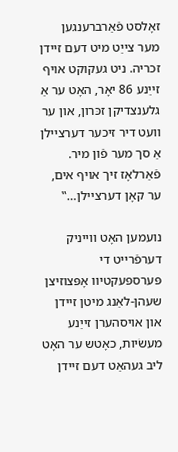זאָלסט פֿאַרברענגען מער צייַט מיט דעם זיידן זכריה. ניט געקוקט אויף זייַנע 86 יאָר, האָט ער אַ גלענצדיקן זכּרון, און ער וועט דיר זיכער דערציילן אַ סך מער פֿון מיר. פֿאַרלאָז זיך אויף אים, ער קאָן דערציילן…‟

נועמען האָט ווייניק דערפֿרייט די פּערספּעקטיוו אָפּצוזיצן שעהן-לאַנג מיטן זיידן און אויסהערן זייַנע מעשׂיות, כאָטש ער האָט ליב געהאַט דעם זיידן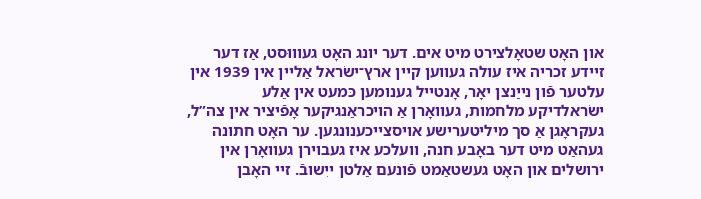און האָט שטאָלצירט מיט אים. דער יונג האָט געוווּסט, אַז דער זיידע זכריה איז עולה געווען קיין ארץ־ישׂראל אַליין אין 1939 אין עלטער פֿון נייַנצן יאָר, אָנטייל גענומען כּמעט אין אַלע ישׂראלדיקע מלחמות, געוואָרן אַ הויכראַנגיקער אָפֿיציר אין צה”ל, געקראָגן אַ סך מיליטערישע אויסצייכענונגען. ער האָט חתונה געהאַט מיט דער באָבע חנה, וועלכע איז געבוירן געוואָרן אין ירושלים און האָט געשטאַמט פֿונעם אַלטן ייִשובֿ. זיי האָבן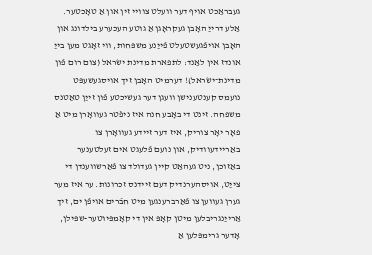געבראַכט אויף דער וועלט צוויי זין און אַ טאָכטער. אַלע דרייַ האָבן געקראָגן אַ גוטע העכערע בילדונג און האָבן אויפֿגעשטעלט פֿייַנע משפּחות, ווי זאָגט מען בייַ אונדז אין לאַנד: לתפארת מדינת ישׂראל (צום רום פֿון מדינת־ישׂראל)! דערמיט האָבן זיך אויסגעשעפּט נועמס קענטענישן וועגן דער געשיכטע פֿון זייַן טאַטנס משפּחה. זינט די באָבע חנה איז ניפֿטר געוואָרן מיט אַ פּאָר יאָר צוריק, איז דער זיידע געוואָרן צו באַריידעוודיק, און נועם פֿלעגט אים זעלטענער באַזוכן, ניט געהאַט קיין געדולד צו פֿאַרשווענדן די צייַט, אויסהערנדיק דעם זיידנס זכרונות. ער איז מער גערן געווען צו פֿאַרברענגען מיט חבֿרים אויפֿן ים, זיך אַרייַנגריבלען מיטן קאָפּ אין די קאָמפּיוטער-שפּילן, אָדער גרימפּלען אַ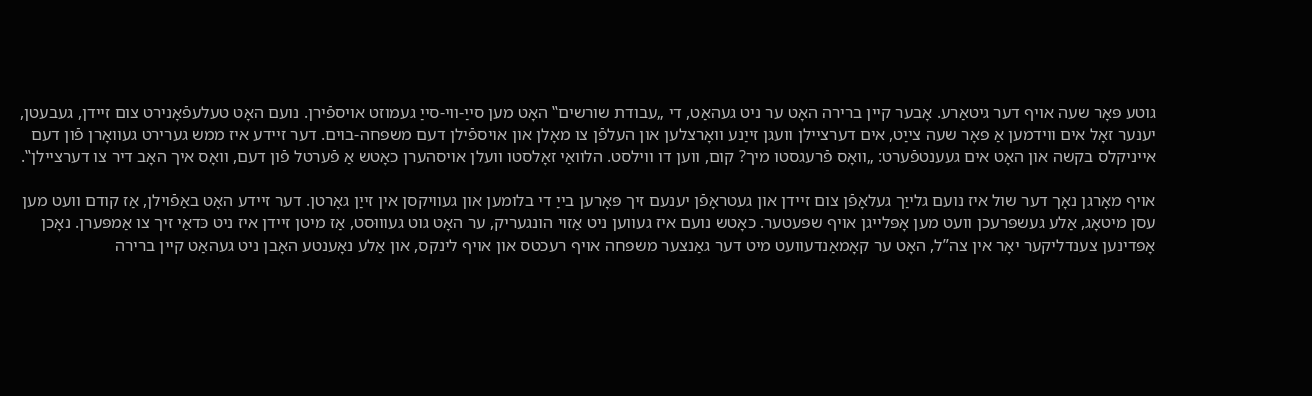גוטע פּאָר שעה אויף דער גיטאַרע. אָבער קיין ברירה האָט ער ניט געהאַט, די „עבודת שורשים‟ האָט מען סייַ-ווי-סייַ געמוזט אויספֿירן. נועם האָט טעלעפֿאָנירט צום זיידן, געבעטן, יענער זאָל אים ווידמען אַ פּאָר שעה צייַט, אים דערציילן וועגן זייַנע וואָרצלען און העלפֿן צו מאָלן און אויספֿילן דעם משפּחה-בוים. דער זיידע איז ממש גערירט געוואָרן פֿון דעם אייניקלס בקשה און האָט אים געענטפֿערט: „וואָס פֿרעגסטו מיך? קום, ווען דו ווילסט. הלוואַי זאָלסטו וועלן אויסהערן כאָטש אַ פֿערטל פֿון דעם, וואָס איך האָב דיר צו דערציילן‟.

אויף מאָרגן נאָך דער שול איז נועם גלייַך געלאָפֿן צום זיידן און געטראָפֿן יענעם זיך פּאָרען בייַ די בלומען און געוויקסן אין זייַן גאָרטן. דער זיידע האָט באַפֿוילן, אַז קודם וועט מען עסן מיטאָג, אַלע געשפּרעכן וועט מען אָפּלייגן אויף שפּעטער. כאָטש נועם איז געווען ניט אַזוי הונגעריק, ער האָט גוט געוווּסט, אַז מיטן זיידן איז ניט כּדאַי זיך צו אַמפּערן. נאָכן אָפּדינען צענדליקער יאָר אין צה”ל, האָט ער קאָמאַנדעוועט מיט דער גאַנצער משפּחה אויף רעכטס און אויף לינקס, און אַלע נאָענטע האָבן ניט געהאַט קיין ברירה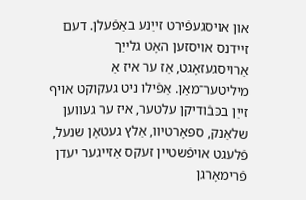און אויסגעפֿירט זייַנע באַפֿעלן. דעם זיידנס אויסזען האָט גלייַך אַרויסגעזאָגט, אַז ער איז אַ מיליטער־מאַן. אַפֿילו ניט געקוקט אויף זייַן בכּבֿודיקן עלטער, איז ער געווען שלאַנק, ספּאָרטיוו, אַלץ געטאָן שנעל, פֿלעגט אויפֿשטיין זעקס אַזייגער יעדן פֿרימאָרגן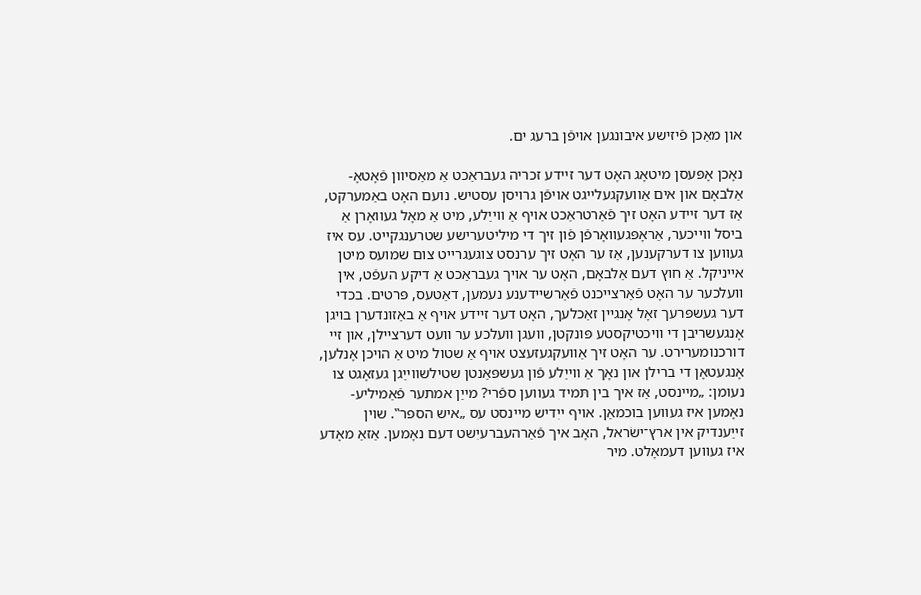און מאַכן פֿיזישע איבונגען אויפֿן ברעג ים.

נאָכן אָפּעסן מיטאָג האָט דער זיידע זכריה געבראַכט אַ מאַסיוון פֿאָטאָ-אַלבאָם און אים אַוועקגעלייגט אויפֿן גרויסן עסטיש. נועם האָט באַמערקט, אַז דער זיידע האָט זיך פֿאַרטראַכט אויף אַ ווייַלע, מיט אַ מאָל געוואָרן אַ ביסל ווייכער, אַראָפּגעוואָרפֿן פֿון זיך די מיליטערישע שטרענגקייט. עס איז געווען צו דערקענען, אַז ער האָט זיך ערנסט צוגעגרייט צום שמועס מיטן אייניקל. אַ חוץ דעם אַלבאָם, האָט ער אויך געבראַכט אַ דיקע העפֿט, אין וועלכער ער האָט פֿאַרצייכנט פֿאַרשיידענע נעמען, דאַטעס, פּרטים. בכדי דער געשפּרעך זאָל אָנגיין זאַכלעך, האָט דער זיידע אויף אַ באַזונדערן בויגן אָנגעשריבן די וויכטיקסטע פּונקטן, וועגן וועלכע ער וועט דערציילן, און זיי דורכנומערירט. ער האָט זיך אַוועקגעזעצט אויף אַ שטול מיט אַ הויכן אָנלען, אָנגעטאָן די ברילן און נאָך אַ ווייַלע פֿון געשפּאַנטן שטילשווייַגן געזאָגט צו נעומן: „מיינסט, אַז איך בין תּמיד געווען ספֿרי? מייַן אמתער פֿאַמיליע-נאָמען איז געווען בוכמאַן. אויף ייִדיש מיינסט עס „איש הספר‟. שוין זייַענדיק אין ארץ־ישׂראל, האָב איך פֿאַרהעברעיִשט דעם נאָמען. אַזאַ מאָדע איז געווען דעמאָלט. מיר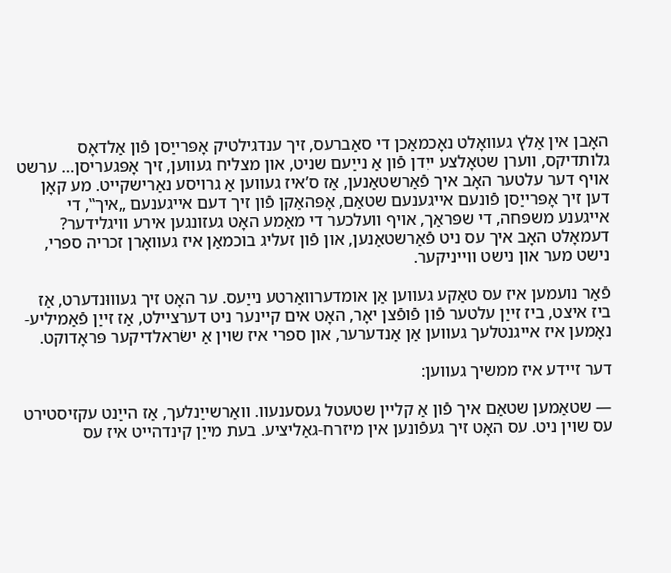האָבן אין אַלץ געוואָלט נאָכמאַכן די סאַברעס, זיך ענדגילטיק אָפּרייַסן פֿון אַלדאָס גלותדיקס, ווערן שטאָלצע ייִדן פֿון אַ נייַעם שניט, און מצליח געווען, זיך אָפּגעריסן… ערשט אויף דער עלטער האָב איך פֿאַרשטאַנען, אַז ס’איז געווען אַ גרויסע נאַרישקייט. מע קאָן דען זיך אָפּרייַסן פֿונעם אייגענעם שטאַם, אָפּהאַקן פֿון זיך דעם אייגענעם „איך‟, די אייגענע משפּחה, די שפּראַך, אויף וועלכער די מאַמע האָט געזונגען אירע וויגלידער? דעמאָלט האָב איך עס ניט פֿאַרשטאַנען, און פֿון זעליג בוכמאַן איז געוואָרן זכריה ספרי, נישט מער און נישט ווייניקער.

פֿאַר נועמען איז עס טאַקע געווען אַן אומדערוואַרטע נייַעס. ער האָט זיך געוווּנדערט, אַז ביז איצט, ביז זייַן עלטער פֿון פֿופֿצן יאָר, האָט אים קיינער ניט דערציילט, אַז זייַן פֿאַמיליע-נאָמען איז אייגנטלעך געווען אַן אַנדערער, און ספרי איז שוין אַ ישׂראלדיקער פּראָדוקט.

דער זיידע איז ממשיך געווען:

— שטאַמען שטאַם איך פֿון אַ קליין שטעטל געסענעוו. וואַרשייַנלעך, אַז הייַנט עקזיסטירט עס שוין ניט. עס האָט זיך געפֿונען אין מיזרח-גאַליציע. בעת מייַן קינדהייט איז עס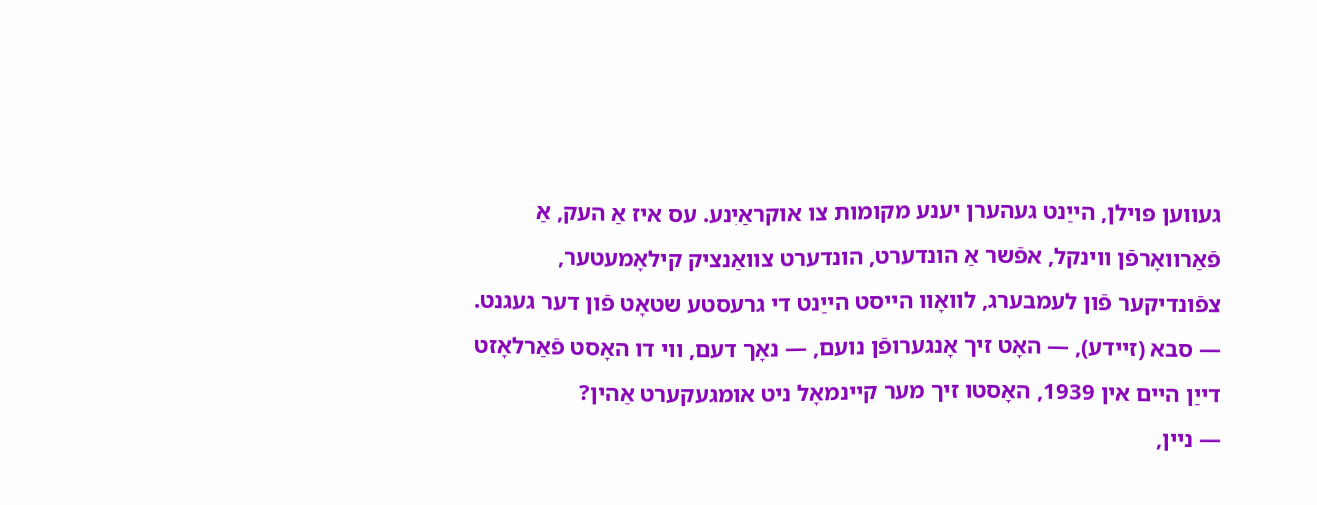געווען פּוילן, הייַנט געהערן יענע מקומות צו אוקראַיִנע. עס איז אַ העק, אַ פֿאַרוואָרפֿן ווינקל, אפֿשר אַ הונדערט, הונדערט צוואַנציק קילאָמעטער, צפֿונדיקער פֿון לעמבערג, לוואָוו הייסט הייַנט די גרעסטע שטאָט פֿון דער געגנט.
— סבא (זיידע), — האָט זיך אָנגערופֿן נועם, — נאָך דעם, ווי דו האָסט פֿאַרלאָזט דייַן היים אין 1939, האָסטו זיך מער קיינמאָל ניט אומגעקערט אַהין?
— ניין,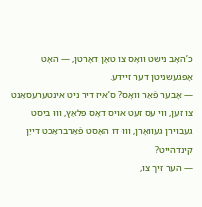כ’האָב נישט וואָס צו טאָן דאָרטן, — האָט אָפּגעשניטן דער זיידע.
— אָבער פֿאַר וואָס? ס’איז דיר ניט אינטערעסאַנט צו זען, ווי עס זעט אויס דאָס פּלאַץ, וווּ ביסט געבוירן געוואָרן, וווּ דו האָסט פֿאַרבראַכט דייַן קינדהייט?
— הער זיך צו,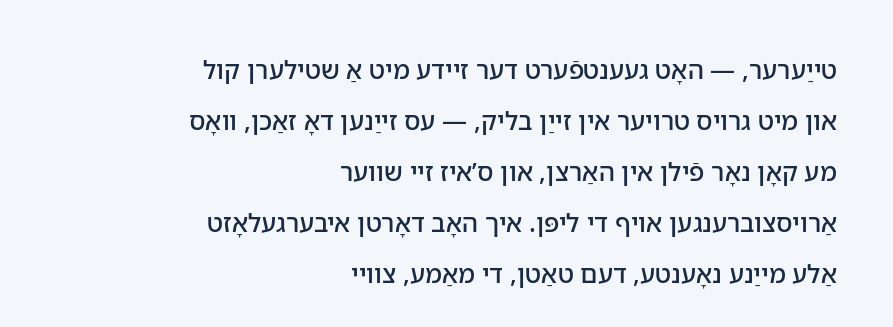טייַערער, — האָט געענטפֿערט דער זיידע מיט אַ שטילערן קול און מיט גרויס טרויער אין זייַן בליק, — עס זייַנען דאָ זאַכן, וואָס מע קאָן נאָר פֿילן אין האַרצן, און ס’איז זיי שווער אַרויסצוברענגען אויף די ליפּן. איך האָב דאָרטן איבערגעלאָזט אַלע מייַנע נאָענטע, דעם טאַטן, די מאַמע, צוויי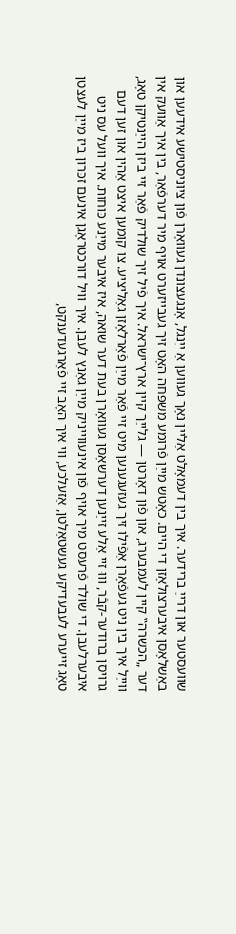שוועסטער און דרייַ ברידער. איך בין דעמאָלט אַליין נאָך געווען אַ ייִנגל, אָנגעצונדן געוואָרן פֿון ציוניסטישע אידעען און באַשלאָסן איבערצולאָזן די היים. כאָטש מייַן פֿרומע משפּחה האָט זיך געבייזערט אויף מיר דערפֿאַר, בין איך אַוועק אין דער „הכשרה‟ קיין לעמבערג, און פֿון דאָרטן — גלייַך קיין ארץ־ישׂראל. איך פֿיל זיך שולדיק פֿאַר זיי ביזן הייַנטיקן טאָג, ווייַל איך בין ניט געפֿאָרן אַפֿילו זיך געזעגענען מיט זיי פֿאַר מייַן פֿאַרלאָזן גאַליציע. צו קומען איצט אַהין און זען דעם גרויסן ברודער-קבֿר, וווּ זיי אַלע זייַנען דערשאָסן געוואָרן בעת דער שואה, איז איבער מייַנע כּוחות. איך וועל עס ניט איבערלעבן. די שולד פֿרעסט מיך אויף פֿון אינעווייניק מייַן גאַנץ לעבן. איך וויל דורכטראָגן אינעם זכּרון ביז מייַן לעצטן טאָג זייערע לעבעדיקע געשטאַלטן, אַזעלכע, ווי איך האָב זיי פֿאַרגעדענקט,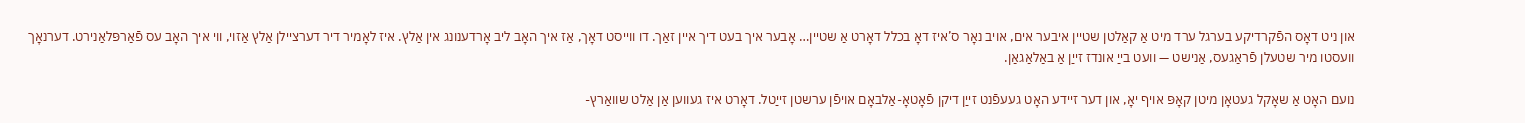און ניט דאָס הפֿקרדיקע בערגל ערד מיט אַ קאַלטן שטיין איבער אים, אויב נאָר ס’איז דאָ בכלל דאָרט אַ שטיין… אָבער איך בעט דיך איין זאַך. דו ווייסט דאָך, אַז איך האָב ליב אָרדענונג אין אַלץ. איז לאָמיר דיר דערציילן אַלץ אַזוי, ווי איך האָב עס פֿאַרפּלאַנירט. דערנאָך וועסטו מיר שטעלן פֿראַגעס, אַנישט — וועט בייַ אונדז זייַן אַ באַלאַגאַן.

נועם האָט אַ שאָקל געטאָן מיטן קאָפּ אויף יאָ, און דער זיידע האָט געעפֿנט זייַן דיקן פֿאָטאָ-אַלבאָם אויפֿן ערשטן זייַטל. דאָרט איז געווען אַן אַלט שוואַרץ-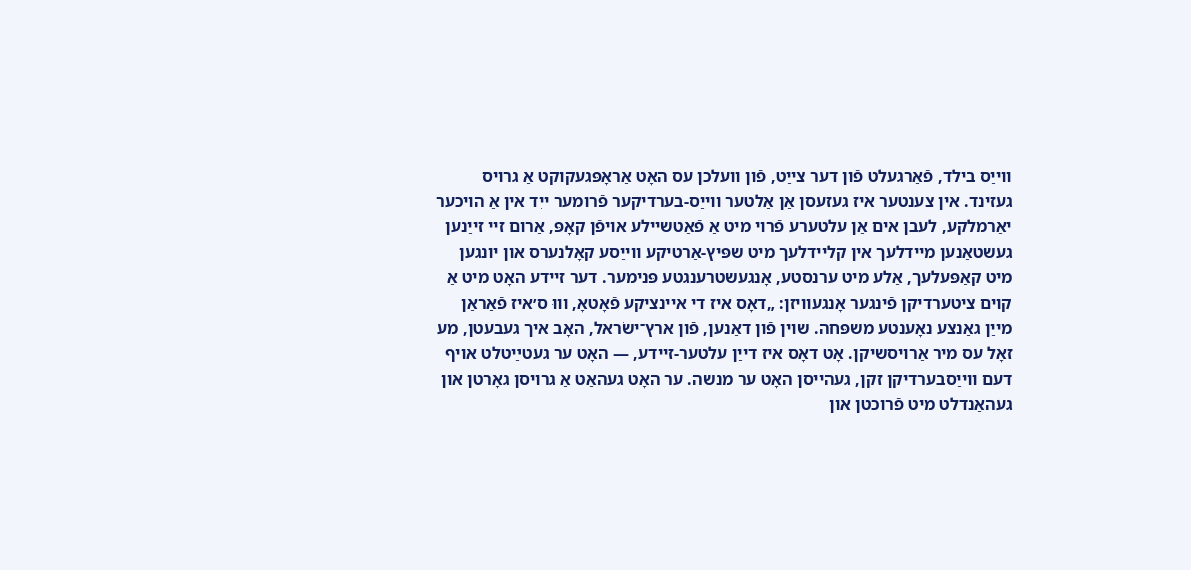ווייַס בילד, פֿאַרגעלט פֿון דער צייַט, פֿון וועלכן עס האָט אַראָפּגעקוקט אַ גרויס געזינד. אין צענטער איז געזעסן אַן אַלטער ווייַס-בערדיקער פֿרומער ייִד אין אַ הויכער יאַרמלקע, לעבן אים אַן עלטערע פֿרוי מיט אַ פֿאַטשיילע אויפֿן קאָפּ, אַרום זיי זייַנען געשטאַנען מיידלעך אין קליידלעך מיט שפּיץ-אַרטיקע ווייַסע קאָלנערס און יונגען מיט קאַפּעלעך, אַלע מיט ערנסטע, אָנגעשטרענגטע פּנימער. דער זיידע האָט מיט אַ קוים ציטערדיקן פֿינגער אָנגעוויזן: „דאָס איז די איינציקע פֿאָטאָ, וווּ ס׳איז פֿאַראַן מייַן גאַנצע נאָענטע משפּחה. שוין פֿון דאַנען, פֿון ארץ־ישׂראל, האָב איך געבעטן, מע זאָל עס מיר אַרויסשיקן. אָט דאָס איז דייַן עלטער-זיידע, — האָט ער געטײַטלט אויף דעם ווייַסבערדיקן זקן, געהייסן האָט ער מנשה. ער האָט געהאַט אַ גרויסן גאָרטן און געהאַנדלט מיט פֿרוכטן און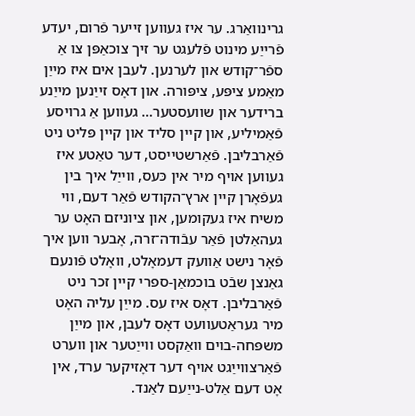גרינוואַרג. ער איז געווען זייער פֿרום, יעדע פֿרייַע מינוט פֿלעגט ער זיך צוכאַפּן צו אַ ספֿר־קודש און לערנען. לעבן אים איז מייַן מאַמע ציפּע, ציפּורה. און דאָס זייַנען מייַנע ברידער און שוועסטער… געווען אַ גרויסע פֿאַמיליע, און קיין סליד און קיין פּליט ניט פֿאַרבליבן. פֿאַרשטייסט, דער טאַטע איז געווען אויף מיר אין כּעס, ווייַל איך בין געפֿאָרן קיין ארץ־הקודש פֿאַר דעם, ווי משיח איז געקומען, און ציוניזם האָט ער געהאַלטן פֿאַר עבֿודה־זרה, אָבער ווען איך פֿאָר נישט אַוועק דעמאָלט, וואָלט פֿונעם גאַנצן שבֿט בוכמאַן-ספרי קיין זכר ניט פֿאַרבליבן. דאָס איז עס. מייַן עליה האָט מיר געראַטעוועט דאָס לעבן, און מייַן משפּחה-בוים וואַקסט ווייַטער און ווערט פֿאַרצווייַגט אויף דער דאָזיקער ערד, אין אָט דעם אַלט-נייַעם לאַנד.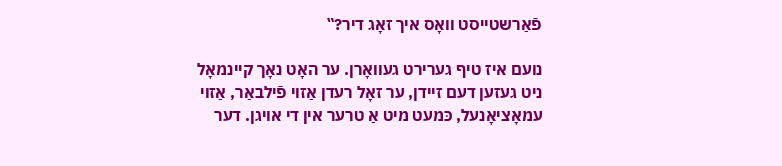פֿאַרשטייסט וואָס איך זאָג דיר?‟

נועם איז טיף גערירט געוואָרן. ער האָט נאָך קיינמאָל ניט געזען דעם זיידן, ער זאָל רעדן אַזוי פֿילבאַר, אַזוי עמאָציאָנעל, כּמעט מיט אַ טרער אין די אויגן. דער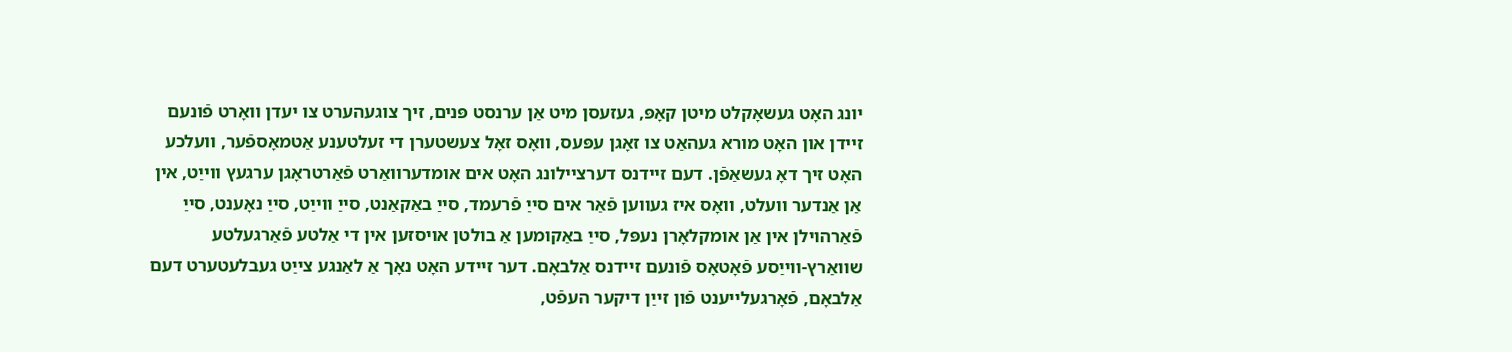יונג האָט געשאָקלט מיטן קאָפּ, געזעסן מיט אַן ערנסט פּנים, זיך צוגעהערט צו יעדן וואָרט פֿונעם זיידן און האָט מורא געהאַט צו זאָגן עפּעס, וואָס זאָל צעשטערן די זעלטענע אַטמאָספֿער, וועלכע האָט זיך דאָ געשאַפֿן. דעם זיידנס דערציילונג האָט אים אומדערוואַרט פֿאַרטראָגן ערגעץ ווייַט, אין אַן אַנדער וועלט, וואָס איז געווען פֿאַר אים סייַ פֿרעמד, סייַ באַקאַנט, סייַ ווייַט, סייַ נאָענט, סייַ פֿאַרהוילן אין אַן אומקלאָרן נעפּל, סייַ באַקומען אַ בולטן אויסזען אין די אַלטע פֿאַרגעלטע שוואַרץ-ווייַסע פֿאָטאָס פֿונעם זיידנס אַלבאָם. דער זיידע האָט נאָך אַ לאַנגע צייַט געבלעטערט דעם אַלבאָם, פֿאָרגעלייענט פֿון זייַן דיקער העפֿט,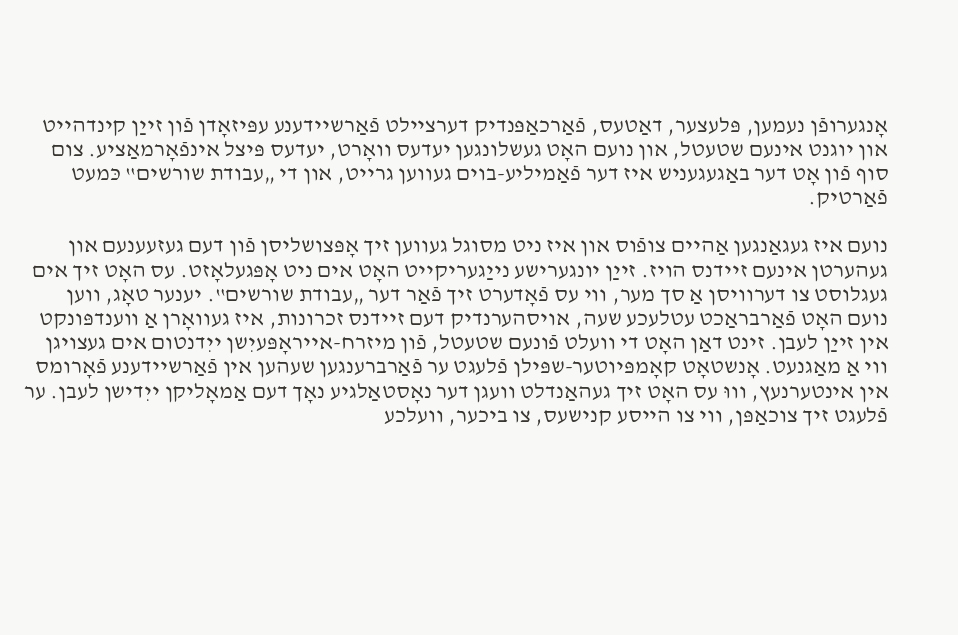אָנגערופֿן נעמען, פּלעצער, דאַטעס, פֿאַרכאַפּנדיק דערציילט פֿאַרשיידענע עפּיזאָדן פֿון זייַן קינדהייט און יוגנט אינעם שטעטל, און נועם האָט געשלונגען יעדעס וואָרט, יעדעס פּיצל אינפֿאָרמאַציע. צום סוף פֿון אָט דער באַגעגעניש איז דער פֿאַמיליע-בוים געווען גרייט, און די „עבודת שורשים‟ כּמעט פֿאַרטיק.

נועם איז געגאַנגען אַהיים צופֿוס און איז ניט מסוגל געווען זיך אָפּצושליסן פֿון דעם געזעענעם און געהערטן אינעם זיידנס הויז. זייַן יונגערישע נייַגעריקייט האָט אים ניט אָפּגעלאָזט. עס האָט זיך אים געגלוסט צו דערוויסן אַ סך מער, ווי עס פֿאָדערט זיך פֿאַר דער „עבודת שורשים‟. יענער טאָג, ווען נועם האָט פֿאַרבראַכט עטלעכע שעה, אויסהערנדיק דעם זיידנס זכרונות, איז געוואָרן אַ ווענדפּונקט אין זייַן לעבן. זינט דאַן האָט די וועלט פֿונעם שטעטל, פֿון מיזרח-אייראָפּעיִשן ייִדנטום אים געצויגן ווי אַ מאַגנעט. אָנשטאָט קאָמפּיוטער-שפּילן פֿלעגט ער פֿאַרברענגען שעהען אין פֿאַרשיידענע פֿאָרומס אין אינטערנעץ, וווּ עס האָט זיך געהאַנדלט וועגן דער נאָסטאַלגיע נאָך דעם אַמאָליקן ייִדישן לעבן. ער פֿלעגט זיך צוכאַפּן, ווי צו הייסע קנישעס, צו ביכער, וועלכע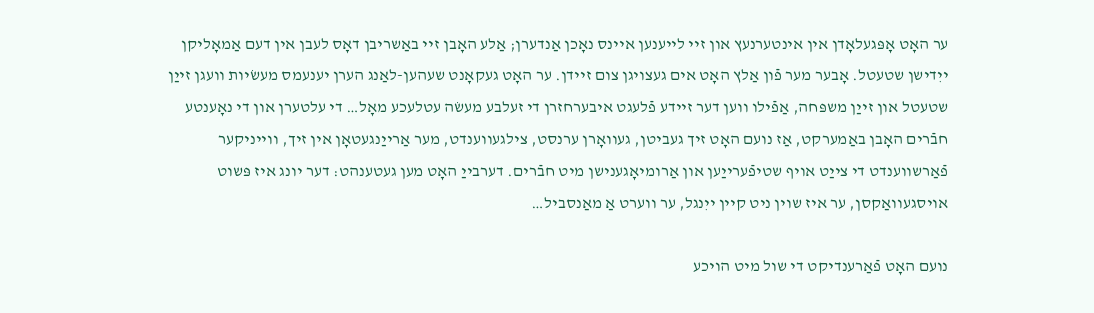ער האָט אָפּגעלאָדן אין אינטערנעץ און זיי לייענען איינס נאָכן אַנדערן; אַלע האָבן זיי באַשריבן דאָס לעבן אין דעם אַמאָליקן ייִדישן שטעטל. אָבער מער פֿון אַלץ האָט אים געצויגן צום זיידן. ער האָט געקאָנט שעהען-לאַנג הערן יענעמס מעשׂיות וועגן זייַן שטעטל און זייַן משפּחה, אַפֿילו ווען דער זיידע פֿלעגט איבערחזרן די זעלבע מעשׂה עטלעכע מאָל… די עלטערן און די נאָענטע חבֿרים האָבן באַמערקט, אַז נועם האָט זיך געביטן, געוואָרן ערנסט, צילגעווענדט, מער אַרייַנגעטאָן אין זיך, ווייניקער פֿאַרשווענדט די צייַט אויף שטיפֿערייַען און אַרומיאָגענישן מיט חבֿרים. דערבייַ האָט מען געטענהט: דער יונג איז פּשוט אויסגעוואַקסן, ער איז שוין ניט קיין ייִנגל, ער ווערט אַ מאַנסביל…

נועם האָט פֿאַרענדיקט די שול מיט הויכע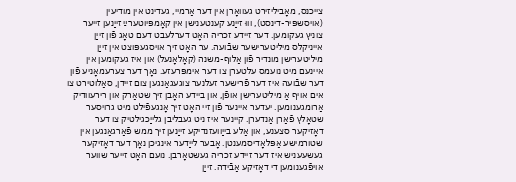צייכנס, מאָביליזירט געוואָרן אין דער אַרמיי, געדינט אין מודיעין (אויסשפּיר-דינסט), וווּ זייַנע קענטענישן אין קאָמפּיוטערײַ זייַנען זייער צוניץ געקומען. דער זיידע זכריה האָט דערלעבט דעם טאָג פֿון זייַן אייניקלס מיליטערישער שבֿועה. ער האָט זיך אויסגעפּוצט אין זייַן מיליטערישן מונדיר פֿון אַלוף-משנה (קאָלאָנעל) און איז געקומען אין איינעם מיט נועמס עלטערן צו דער אימפּרעזע. נאָך דער צערעמאָניע פֿון דער שבֿועה איז דער פֿרישער זעלנער צוגעגאַנגען צום זיידן, סאַלוטירט צו אים אויף אַ מיליטערישן אופֿן, און ביידע האָבן זיך שטאַרק און רירעוודיק אַרומגענומען. יעדער איינער פֿון זיי האָט זיך אָנגעפֿילט מיט גרויסער שטאָלץ פֿאַרן אַנדערן. קיינער איז ניט געבליבן גלייַכגילטיק צו דער דאָזיקער סצענע, און אַלע בייַוועזנדיקע זייַנען זיך ממש פֿאַרגאַנגען אין שטורמישע אַפּלאָדיסמענטן. אָבער לייַדער אינגיכן נאָך דער דאָזיקער געשעעניש איז דער זיידע זכריה געשטאָרבן. נועם האָט זייער שווער אויפֿגענומען די דאָזיקע אַבֿידה. זייַן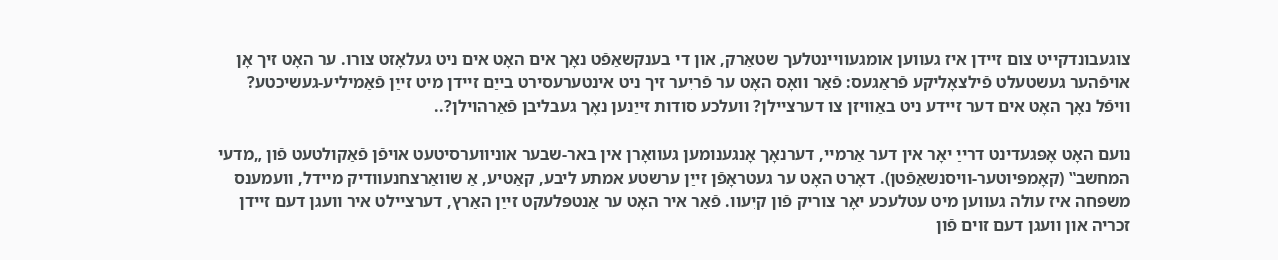צוגעבונדקייט צום זיידן איז געווען אומגעוויינטלעך שטאַרק, און די בענקשאַפֿט נאָך אים האָט אים ניט געלאָזט צורו. ער האָט זיך אָן אויפֿהער געשטעלט פֿילצאָליקע פֿראַגעס: פֿאַר וואָס האָט ער פֿריִער זיך ניט אינטערעסירט בייַם זיידן מיט זייַן פֿאַמיליע-געשיכטע? וויפֿל נאָך האָט אים דער זיידע ניט באַוויזן צו דערציילן? וועלכע סודות זייַנען נאָך געבליבן פֿאַרהוילן?..

נועם האָט אָפּגעדינט דרייַ יאָר אין דער אַרמיי, דערנאָך אָנגענומען געוואָרן אין באר-שבער אוניווערסיטעט אויפֿן פֿאַקולטעט פֿון „מדעי המחשב‟ (קאָמפּיוטער-וויסנשאַפֿטן). דאָרט האָט ער געטראָפֿן זייַן ערשטע אמתע ליבע, קאַטיע, אַ שוואַרצחנעוודיק מיידל, וועמענס משפּחה איז עולה געווען מיט עטלעכע יאָר צוריק פֿון קיִעוו. פֿאַר איר האָט ער אַנטפּלעקט זייַן האַרץ, דערציילט איר וועגן דעם זיידן זכריה און וועגן דעם זוים פֿון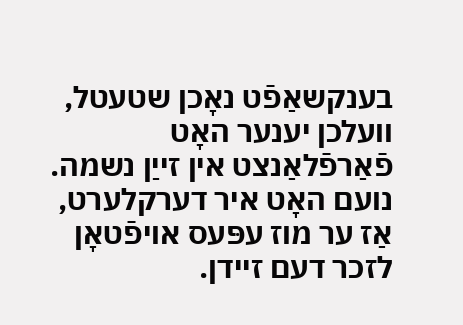בענקשאַפֿט נאָכן שטעטל, וועלכן יענער האָט פֿאַרפֿלאַנצט אין זייַן נשמה. נועם האָט איר דערקלערט, אַז ער מוז עפּעס אויפֿטאָן לזכר דעם זיידן.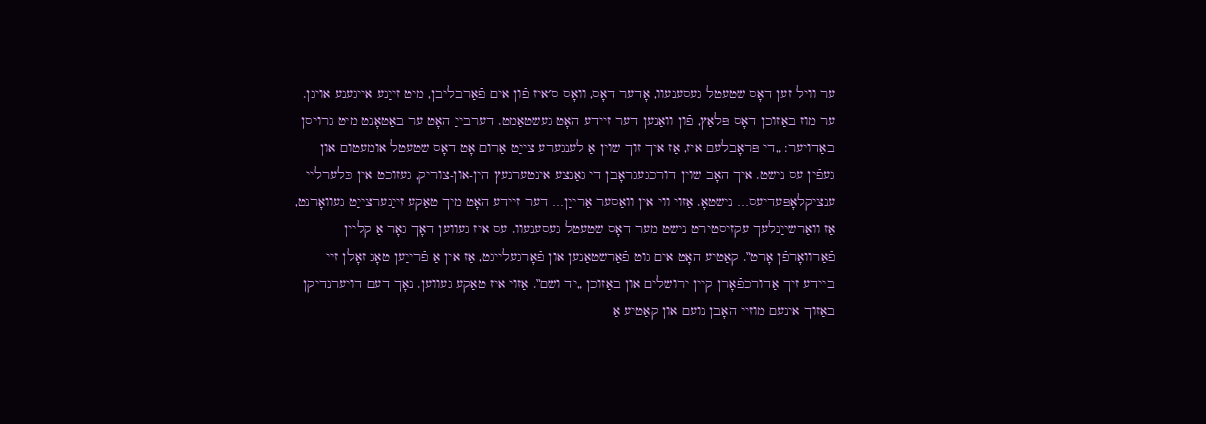ער וויל זען דאָס שטעטל געסענעוו, אָדער דאָס, וואָס ס׳איז פֿון אים פֿאַרבליבן, מיט זייַנע אייגענע אויגן. ער מוז באַזוכן דאָס פּלאַץ, פֿון וואַנען דער זיידע האָט געשטאַמט. דערבייַ האָט ער באַטאָנט מיט גרויסן באַדויער: „די פּראָבלעם איז, אַז איך זוך שוין אַ לענגערע צייַט אַרום אָט דאָס שטעטל אומעטום און געפֿין עס נישט. איך האָב שוין דורכגעגראָבן די גאַנצע אינטערנעץ הין-און-צוריק, געזוכט אין כּלערליי ענציקלאָפּעדיעס… נישטאָ. אַזוי ווי אין וואַסער אַרייַן… דער זיידע האָט מיך טאַקע זייַנערצייַט געוואָרנט, אַז וואַרשייַנלעך עקזיסטירט נישט מער דאָס שטעטל געסענעוו. עס איז געווען דאָך גאָר אַ קליין פֿאַרוואָרפֿן אָרט‟. קאַטיע האָט אים גוט פֿאַרשטאַנען און פֿאָרגעלייגט, אַז אין אַ פֿרייַען טאָג זאָלן זיי ביידע זיך אַדורכפֿאָרן קיין ירושלים און באַזוכן „יד ושם‟. אַזוי איז טאַקע געווען. נאָך דעם דויערנדיקן באַזוך אינעם מוזיי האָבן נועם און קאַטיע אַ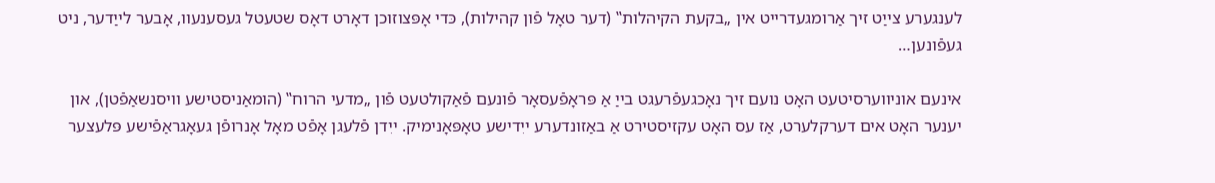לענגערע צייַט זיך אַרומגעדרייט אין „בקעת הקיהלות‟ (דער טאָל פֿון קהילות), כּדי אָפּצוזוכן דאָרט דאָס שטעטל געסענעוו, אָבער לייַדער, ניט געפֿונען…

אינעם אוניווערסיטעט האָט נועם זיך נאָכגעפֿרעגט בייַ אַ פּראָפֿעסאָר פֿונעם פֿאַקולטעט פֿון „מדעי הרוח‟ (הומאַניסטישע וויסנשאַפֿטן), און יענער האָט אים דערקלערט, אַז עס האָט עקזיסטירט אַ באַזונדערע ייִדישע טאָפּאָנימיק. ייִדן פֿלעגן אָפֿט מאָל אָנרופֿן געאָגראַפֿישע פּלעצער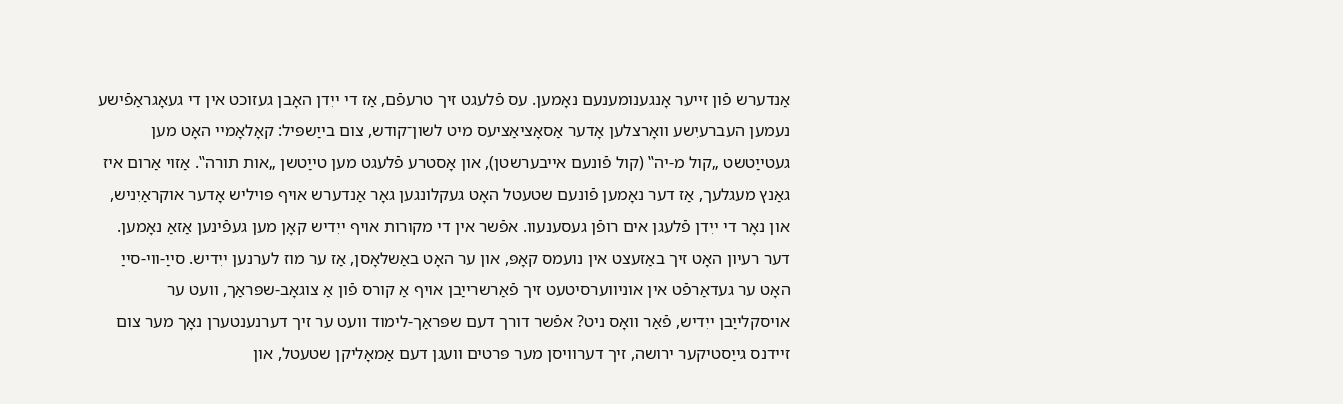אַנדערש פֿון זייער אָנגענומענעם נאָמען. עס פֿלעגט זיך טרעפֿם, אַז די ייִדן האָבן געזוכט אין די געאָגראַפֿישע נעמען העברעיִשע וואָרצלען אָדער אַסאָציאַציעס מיט לשון־קודש, צום בייַשפּיל: קאָלאָמיי האָט מען געטייַטשט „קול מ-יה‟ (קול פֿונעם אייבערשטן), און אָסטרע פֿלעגט מען טייַטשן „אות תורה‟. אַזוי אַרום איז גאַנץ מעגלעך, אַז דער נאָמען פֿונעם שטעטל האָט געקלונגען גאָר אַנדערש אויף פּויליש אָדער אוקראַיִניש, און נאָר די ייִדן פֿלעגן אים רופֿן געסענעוו. אפֿשר אין די מקורות אויף ייִדיש קאָן מען געפֿינען אַזאַ נאָמען. דער רעיון האָט זיך באַזעצט אין נועמס קאָפּ, און ער האָט באַשלאָסן, אַז ער מוז לערנען ייִדיש. סייַ-ווי-סייַ האָט ער געדאַרפֿט אין אוניווערסיטעט זיך פֿאַרשרייַבן אויף אַ קורס פֿון אַ צוגאָב-שפּראַך, וועט ער אויסקלייַבן ייִדיש, פֿאַר וואָס ניט? אפֿשר דורך דעם שפּראַך-לימוד וועט ער זיך דערנענטערן נאָך מער צום זיידנס גייַסטיקער ירושה, זיך דערוויסן מער פּרטים וועגן דעם אַמאָליקן שטעטל, און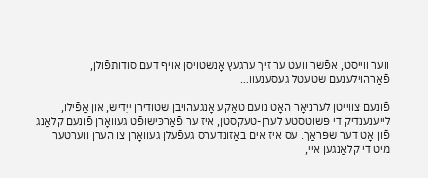ווער ווייסט, אפֿשר וועט ער זיך ערגעץ אָנשטויסן אויף דעם סודותפֿולן, פֿאַרהוילענעם שטעטל געסענעוו…

פֿונעם צווייטן לערניאָר האָט נועם טאַקע אָנגעהויבן שטודירן ייִדיש, און אַפֿילו, לייענענדיק די פּשוטסטע לערן-טעקסטן, איז ער פֿאַרכּישופֿט געוואָרן פֿונעם קלאַנג פֿון אָט דער שפּראַך. עס איז אים באַזונדערס געפֿעלן געוואָרן צו הערן ווערטער מיט די קלאַנגען איי,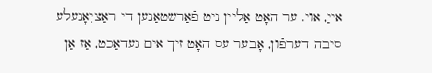אייַ, אוי. ער האָט אַליין ניט פֿאַרשטאַנען די ראַציִאָנעלע סיבה דערפֿון, אָבער עס האָט זיך אים געדאַכט, אַז אַן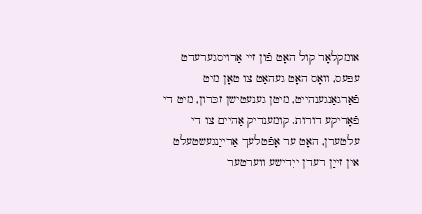אומקלאָר קול האָט פֿון זיי אַרויסגערעדט עפּעס, וואָס האָט געהאַט צו טאָן מיט פֿאַרגאַנגענהייט, מיטן גענעטישן זכּרון, מיט די פֿאָריקע דורות. קומענדיק אַהיים צו די עלטערן, האָט ער אָפֿטלעך אַרייַנגעשטעלט אין זייַן רעדן ייִדישע ווערטער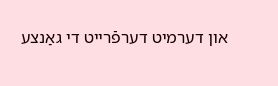און דערמיט דערפֿרייט די גאַנצע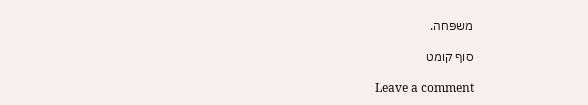משפּחה.

סוף קומט

Leave a comment